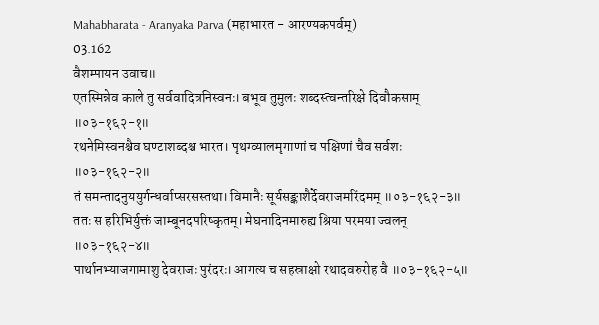Mahabharata - Aranyaka Parva (महाभारत - आरण्यकपर्वम्)
03.162
वैशम्पायन उवाच॥
एतस्मिन्नेव काले तु सर्ववादित्रनिस्वनः। बभूव तुमुलः शब्दस्त्वन्तरिक्षे दिवौकसाम् ॥०३-१६२-१॥
रथनेमिस्वनश्चैव घण्टाशब्दश्च भारत। पृथग्व्यालमृगाणां च पक्षिणां चैव सर्वशः ॥०३-१६२-२॥
तं समन्तादनुययुर्गन्धर्वाप्सरसस्तथा। विमानैः सूर्यसङ्काशैर्देवराजमरिंदमम् ॥०३-१६२-३॥
ततः स हरिभिर्युक्तं जाम्बूनदपरिष्कृतम्। मेघनादिनमारुह्य श्रिया परमया ज्वलन् ॥०३-१६२-४॥
पार्थानभ्याजगामाशु देवराजः पुरंदरः। आगत्य च सहस्राक्षो रथादवरुरोह वै ॥०३-१६२-५॥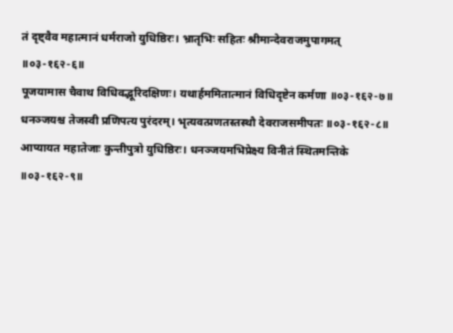तं दृष्ट्वैव महात्मानं धर्मराजो युधिष्ठिरः। भ्रातृभिः सहितः श्रीमान्देवराजमुपागमत् ॥०३-१६२-६॥
पूजयामास चैवाथ विधिवद्भूरिदक्षिणः। यथार्हममितात्मानं विधिदृष्टेन कर्मणा ॥०३-१६२-७॥
धनञ्जयश्च तेजस्वी प्रणिपत्य पुरंदरम्। भृत्यवत्प्रणतस्तस्थौ देवराजसमीपतः ॥०३-१६२-८॥
आप्यायत महातेजाः कुन्तीपुत्रो युधिष्ठिरः। धनञ्जयमभिप्रेक्ष्य विनीतं स्थितमन्तिके ॥०३-१६२-९॥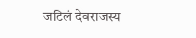जटिलं देवराजस्य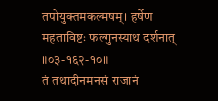तपोयुक्तमकल्मषम्। हर्षेण महताविष्टः फल्गुनस्याथ दर्शनात् ॥०३-१६२-१०॥
तं तथादीनमनसं राजानं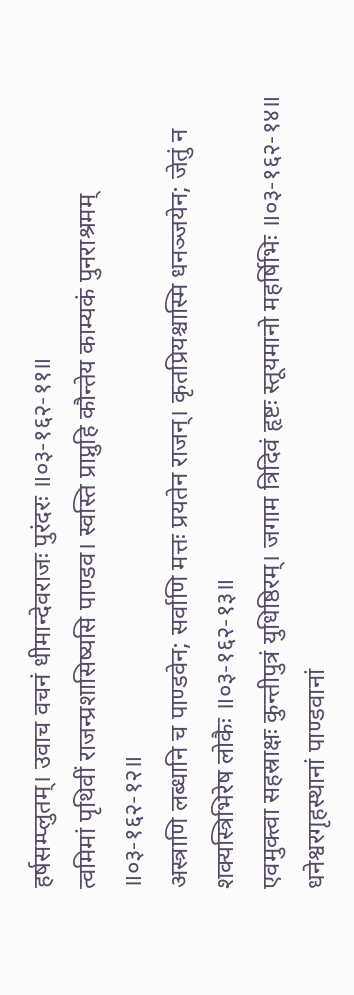हर्षसम्प्लुतम्। उवाच वचनं धीमान्देवराजः पुरंदरः ॥०३-१६२-११॥
त्वमिमां पृथिवीं राजन्प्रशासिष्यसि पाण्डव। स्वस्ति प्राप्नुहि कौन्तेय काम्यकं पुनराश्रमम् ॥०३-१६२-१२॥
अस्त्राणि लब्धानि च पाण्डवेन; सर्वाणि मत्तः प्रयतेन राजन्। कृतप्रियश्चास्मि धनञ्जयेन; जेतुं न शक्यस्त्रिभिरेष लोकैः ॥०३-१६२-१३॥
एवमुक्त्वा सहस्राक्षः कुन्तीपुत्रं युधिष्ठिरम्। जगाम त्रिदिवं हृष्टः स्तूयमानो महर्षिभिः ॥०३-१६२-१४॥
धनेश्वरगृहस्थानां पाण्डवानां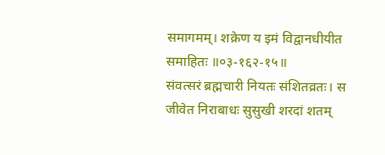समागमम्। शक्रेण य इमं विद्वानधीयीत समाहितः ॥०३-१६२-१५॥
संवत्सरं ब्रह्मचारी नियतः संशितव्रतः। स जीवेत निराबाधः सुसुखी शरदां शतम्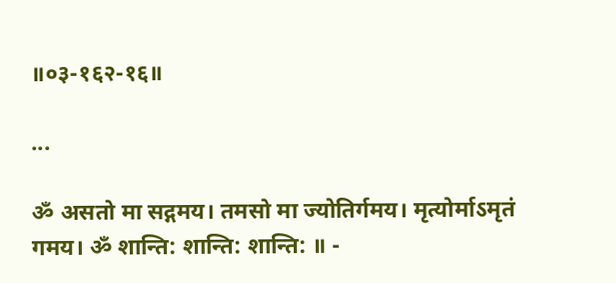॥०३-१६२-१६॥

...

ॐ असतो मा सद्गमय। तमसो मा ज्योतिर्गमय। मृत्योर्माऽमृतं गमय। ॐ शान्ति: शान्ति: शान्ति: ॥ -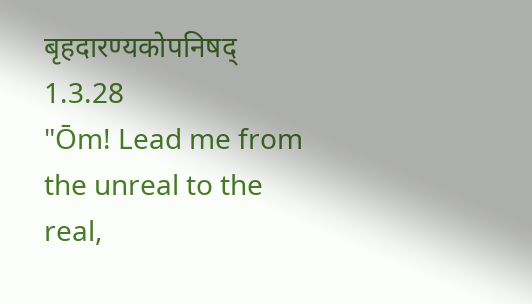बृहदारण्यकोपनिषद् 1.3.28
"Ōm! Lead me from the unreal to the real,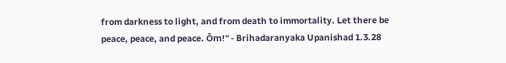from darkness to light, and from death to immortality. Let there be peace, peace, and peace. Ōm!" - Brihadaranyaka Upanishad 1.3.28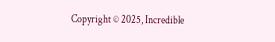Copyright © 2025, Incredible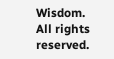Wisdom.
All rights reserved.